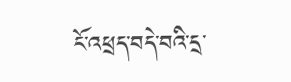ངོ་འཕྲད་བདེ་བའི་དྲ་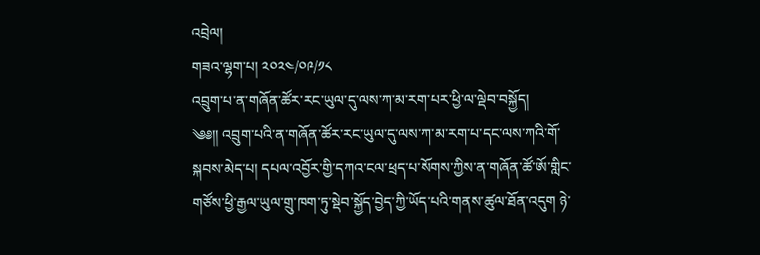འབྲེལ།
གཟའ་ལྷག་པ། ༢༠༢༤/༠༩/༡༨
འབྲུག་པ་ན་གཞོན་ཚོར་རང་ཡུལ་དུ་ལས་ཀ་མ་རག་པར་ཕྱི་ལ་ལྡེབ་བསྐྱོད།
༄༅།། འབྲུག་པའི་ན་གཞོན་ཚོར་རང་ཡུལ་དུ་ལས་ཀ་མ་རག་པ་དང་ལས་ཀའི་གོ་སྐབས་མེད་པ། དཔལ་འབྱོར་གྱི་དཀའ་ངལ་ཕྲད་པ་སོགས་ཀྱིས་ན་གཞོན་ཚོ་ཨོ་གླིང་གཙོས་ཕྱི་རྒྱལ་ཡུལ་གྲུ་ཁག་ཏུ་སྡེབ་སྐྱོད་བྱེད་ཀྱི་ཡོད་པའི་གནས་ཚུལ་ཐོན་འདུག ཉེ་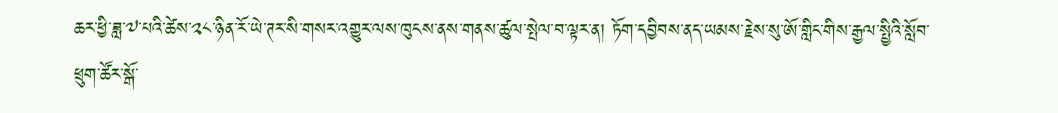ཆར་ཕྱི་ཟླ་༧་པའི་ཚེས་༢༨་ཉིན་རོ་ཡེ་ཊར་སི་གསར་འགྱུར་ལས་ཁུངས་ནས་གནས་ཚུལ་སྤེལ་བ་ལྟར་ན། ཏོག་དབྱིབས་ནད་ཡམས་རྗེས་སུ་ཨོ་གླིང་གིས་རྒྱལ་སྤྱིའི་སློབ་ཕྲུག་ཚོར་སྒོ་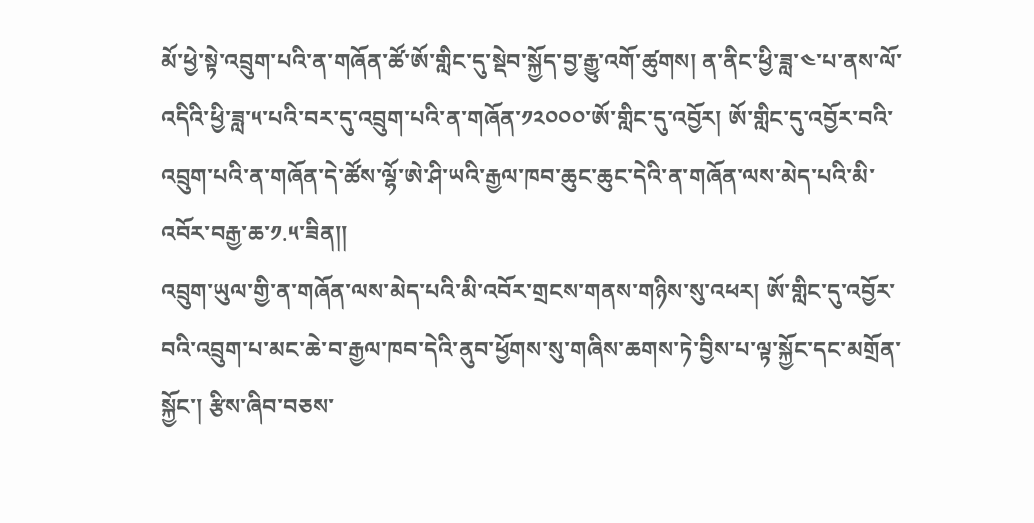མོ་ཕྱེ་སྟེ་འབྲུག་པའི་ན་གཞོན་ཚོ་ཨོ་གླིང་དུ་སྡེབ་སྐྱོད་བྱ་རྒྱུ་འགོ་ཚུགས། ན་ནིང་ཕྱི་ཟླ་༤་པ་ནས་ལོ་འདིའི་ཕྱི་ཟླ་༥་པའི་བར་དུ་འབྲུག་པའི་ན་གཞོན་༡༢༠༠༠་ཨོ་གླིང་དུ་འབྱོར། ཨོ་གླིང་དུ་འབྱོར་བའི་འབྲུག་པའི་ན་གཞོན་དེ་ཚོས་ལྷོ་ཨེ་ཤི་ཡའི་རྒྱལ་ཁབ་ཆུང་ཆུང་དེའི་ན་གཞོན་ལས་མེད་པའི་མི་འབོར་བརྒྱ་ཆ་༡.༥་ཟིན།།
འབྲུག་ཡུལ་གྱི་ན་གཞོན་ལས་མེད་པའི་མི་འབོར་གྲངས་གནས་གཉིས་སུ་འཕར། ཨོ་གླིང་དུ་འབྱོར་བའི་འབྲུག་པ་མང་ཆེ་བ་རྒྱལ་ཁབ་དེའི་ནུབ་ཕྱོགས་སུ་གཞིས་ཆགས་ཏེ་བྱིས་པ་ལྟ་སྐྱོང་དང་མགྲོན་སྐྱོང་། རྩིས་ཞིབ་བཅས་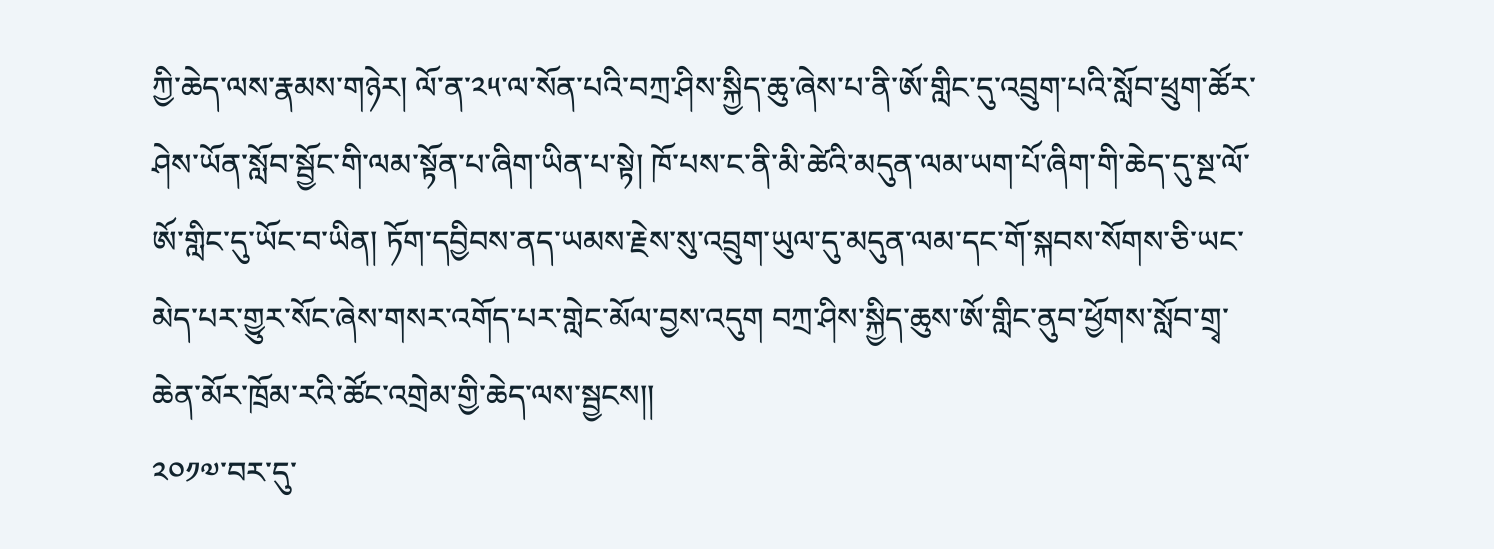ཀྱི་ཆེད་ལས་རྣམས་གཉེར། ལོ་ན་༢༥་ལ་སོན་པའི་བཀྲ་ཤིས་སྐྱིད་ཆུ་ཞེས་པ་ནི་ཨོ་གླིང་དུ་འབྲུག་པའི་སློབ་ཕྲུག་ཚོར་ཤེས་ཡོན་སློབ་སྦྱོང་གི་ལམ་སྟོན་པ་ཞིག་ཡིན་པ་སྟེ། ཁོ་པས་ང་ནི་མི་ཚེའི་མདུན་ལམ་ཡག་པོ་ཞིག་གི་ཆེད་དུ་སྔ་ལོ་ཨོ་གླིང་དུ་ཡོང་བ་ཡིན། ཏོག་དབྱིབས་ནད་ཡམས་རྗེས་སུ་འབྲུག་ཡུལ་དུ་མདུན་ལམ་དང་གོ་སྐབས་སོགས་ཅི་ཡང་མེད་པར་གྱུར་སོང་ཞེས་གསར་འགོད་པར་གླེང་མོལ་བྱས་འདུག བཀྲ་ཤིས་སྐྱིད་ཆུས་ཨོ་གླིང་ནུབ་ཕྱོགས་སློབ་གྲྭ་ཆེན་མོར་ཁྲོམ་རའི་ཚོང་འགྲེམ་གྱི་ཆེད་ལས་སྦྱངས།།
༢༠༡༧་བར་དུ་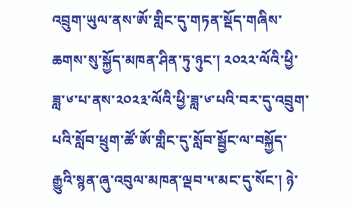འབྲུག་ཡུལ་ནས་ཨོ་གླིང་དུ་གཏན་སྡོད་གཞིས་ཆགས་སུ་སྐྱོད་མཁན་ཤིན་ཏུ་ཉུང་། ༢༠༢༢་ལོའི་ཕྱི་ཟླ་༦་པ་ནས་༢༠༢༣་ལོའི་ཕྱི་ཟླ་༦་པའི་བར་དུ་འབྲུག་པའི་སློབ་ཕྲུག་ཚོ་ཨོ་གླིང་དུ་སློབ་སྦྱོང་ལ་བསྐྱོད་རྒྱུའི་སྙན་ཞུ་འབུལ་མཁན་ལྡབ་༥་མང་དུ་སོང་། ཉེ་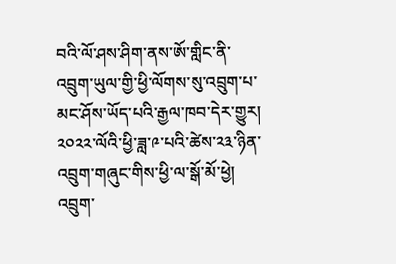བའི་ལོ་ཤས་ཤིག་ནས་ཨོ་གླིང་ནི་འབྲུག་ཡུལ་གྱི་ཕྱི་ལོགས་སུ་འབྲུག་པ་མང་ཤོས་ཡོད་པའི་རྒྱལ་ཁབ་དེར་གྱུར། ༢༠༢༢་ལོའི་ཕྱི་ཟླ་༩་པའི་ཚེས་༢༣་ཉིན་འབྲུག་གཞུང་གིས་ཕྱི་ལ་སྒོ་མོ་ཕྱེ། འབྲུག་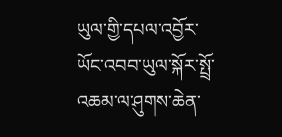ཡུལ་གྱི་དཔལ་འབྱོར་ཡོང་འབབ་ཡུལ་སྐོར་སྤྲོ་འཆམ་ལ་ཤུགས་ཆེན་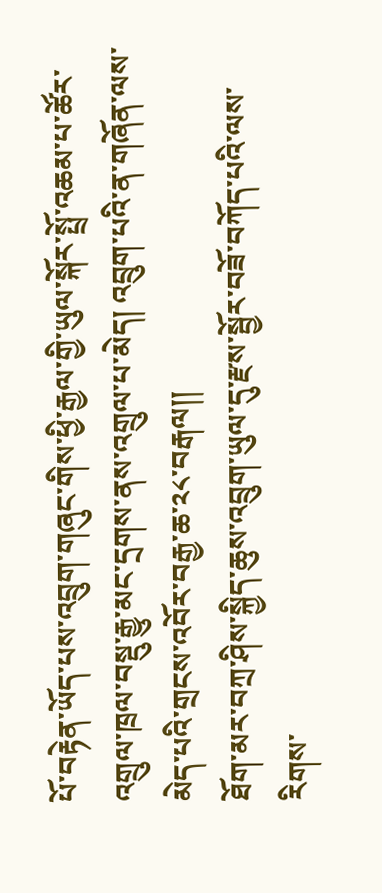པོ་བརྟེན་ཡོད་པས་འབྲུག་གཞུང་གིས་ཕྱི་རྒྱལ་གྱི་ཡུལ་སྐོར་སྤྲོ་འཆམ་པ་ཚོར་འགྲུལ་ཁྲལ་བསྡུ་རྒྱུ་མང་དྲགས་ནས་འགྲུལ་པ་མེད། འབྲུག་པའི་ན་གཞོན་ལས་མེད་པའི་གྲངས་འབོར་བརྒྱ་ཆ་༢༨་བརྒལ།།
ཐོག་མར་བཀྲ་ཤིས་སྐྱིད་ཆུས་འབྲུག་ཡུལ་དུ་རྫས་སྦྱོར་བཟོ་བཀོད་པའི་ལས་རིགས་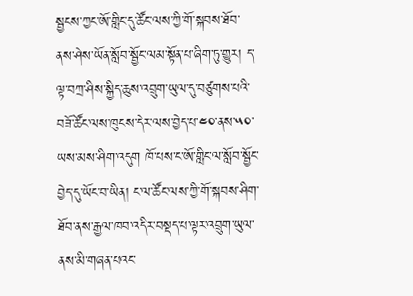སྦྱངས་ཀྱང་ཨོ་གླིང་དུ་ཚོང་ལས་ཀྱི་གོ་སྐབས་ཐོབ་ནས་ཤེས་ཡོན་སློབ་སྦྱོང་ལམ་སྟོན་པ་ཞིག་ཏུ་གྱུར། ད་ལྟ་བཀྲ་ཤིས་སྐྱིད་ཆུས་འབྲུག་ཡུལ་དུ་བཙུགས་པའི་བཟོ་ཚོང་ལས་ཁུངས་དེར་ལས་བྱེད་པ་༤༠་ནས་༥༠་ཡས་མས་ཤིག་འདུག ཁོ་པས་ང་ཨོ་གླིང་ལ་སློབ་སྦྱོང་བྱེད་དུ་ཡོང་བ་ཡིན། ང་ལ་ཚོང་ལས་ཀྱི་གོ་སྐབས་ཤིག་ཐོབ་ནས་རྒྱལ་ཁབ་འདིར་བསྡད་པ་ལྟར་འབྲུག་ཡུལ་ནས་མི་གཞན་པའང་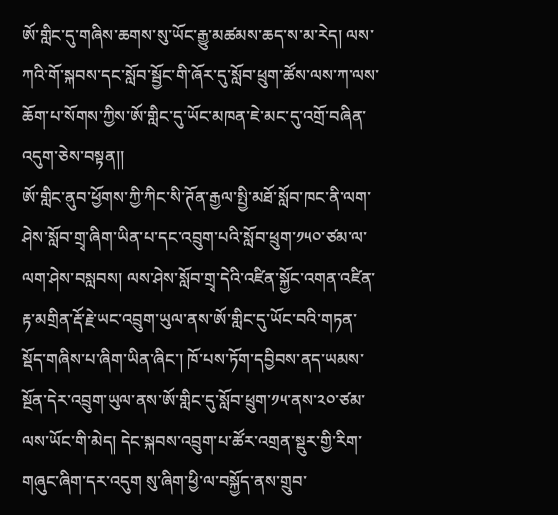ཨོ་གླིང་དུ་གཞིས་ཆགས་སུ་ཡོང་རྒྱུ་མཚམས་ཆད་ས་མ་རེད། ལས་ཀའི་གོ་སྐབས་དང་སློབ་སྦྱོང་གི་ཞོར་དུ་སློབ་ཕྲུག་ཚོས་ལས་ཀ་ལས་ཆོག་པ་སོགས་ཀྱིས་ཨོ་གླིང་དུ་ཡོང་མཁན་ཇེ་མང་དུ་འགྲོ་བཞིན་འདུག་ཅེས་བསྟན།།
ཨོ་གླིང་ནུབ་ཕྱོགས་ཀྱི་ཀིང་སི་ཊོན་རྒྱལ་སྤྱི་མཐོ་སློབ་ཁང་ནི་ལག་ཤེས་སློབ་གྲྭ་ཞིག་ཡིན་པ་དང་འབྲུག་པའི་སློབ་ཕྲུག་༡༥༠་ཙམ་ལ་ལག་ཤེས་བསླབས། ལས་ཤེས་སློབ་གྲྭ་དེའི་འཛིན་སྐྱོང་འགན་འཛིན་རྟ་མགྲིན་རྡོ་རྗེ་ཡང་འབྲུག་ཡུལ་ནས་ཨོ་གླིང་དུ་ཡོང་བའི་གཏན་སྡོད་གཞིས་པ་ཞིག་ཡིན་ཞིང་། ཁོ་པས་ཏོག་དབྱིབས་ནད་ཡམས་སྔོན་དེར་འབྲུག་ཡུལ་ནས་ཨོ་གླིང་དུ་སློབ་ཕྲུག་༡༥་ནས་༢༠་ཙམ་ལས་ཡོང་གི་མེད། དེང་སྐབས་འབྲུག་པ་ཚོར་འགྲན་སྡུར་གྱི་རིག་གཞུང་ཞིག་དར་འདུག སུ་ཞིག་ཕྱི་ལ་བསྐྱོད་ནས་གྲུབ་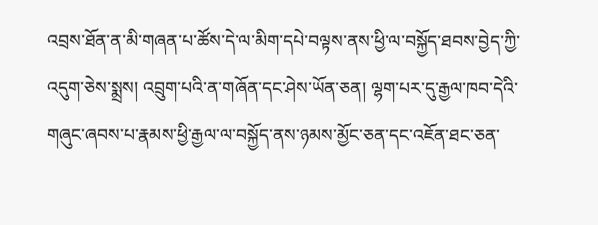འབྲས་ཐོན་ན་མི་གཞན་པ་ཚོས་དེ་ལ་མིག་དཔེ་བལྟས་ནས་ཕྱི་ལ་བསྐྱོད་ཐབས་བྱེད་ཀྱི་འདུག་ཅེས་སྨྲས། འབྲུག་པའི་ན་གཞོན་དང་ཤེས་ཡོན་ཅན། ལྷག་པར་དུ་རྒྱལ་ཁབ་དེའི་གཞུང་ཞབས་པ་རྣམས་ཕྱི་རྒྱལ་ལ་བསྐྱོད་ནས་ཉམས་མྱོང་ཅན་དང་འཇོན་ཐང་ཅན་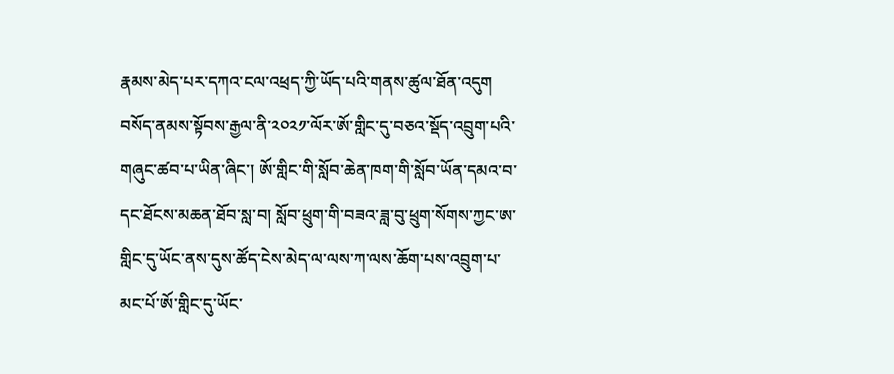རྣམས་མེད་པར་དཀའ་ངལ་འཕྲད་ཀྱི་ཡོད་པའི་གནས་ཚུལ་ཐོན་འདུག
བསོད་ནམས་སྟོབས་རྒྱལ་ནི་༢༠༢༡་ལོར་ཨོ་གླིང་དུ་བཅའ་སྡོད་འབྲུག་པའི་གཞུང་ཚབ་པ་ཡིན་ཞིང་། ཨོ་གླིང་གི་སློབ་ཆེན་ཁག་གི་སློབ་ཡོན་དམའ་བ་དང་ཐོངས་མཆན་ཐོབ་སླ་བ། སློབ་ཕྲུག་གི་བཟའ་ཟླ་བུ་ཕྲུག་སོགས་ཀྱང་ཨ་གླིང་དུ་ཡོང་ནས་དུས་ཚོད་ངེས་མེད་ལ་ལས་ཀ་ལས་ཆོག་པས་འབྲུག་པ་མང་པོ་ཨོ་གླིང་དུ་ཡོང་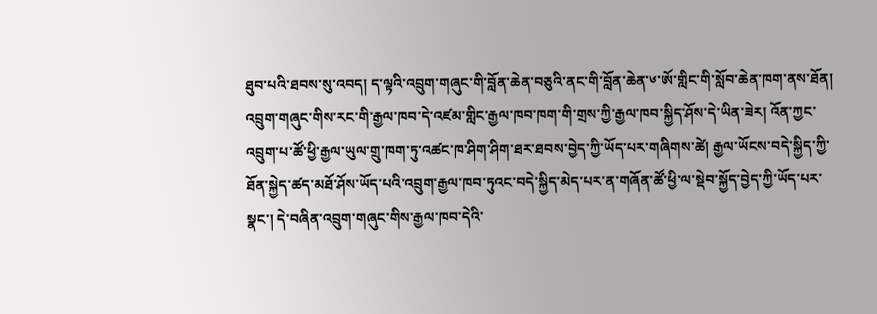ཐུབ་པའི་ཐབས་སུ་འབད། ད་ལྟའི་འབྲུག་གཞུང་གི་བློན་ཆེན་བཅུའི་ནང་གི་བློན་ཆེན་༦་ཨོ་གླིང་གི་སློབ་ཆེན་ཁག་ནས་ཐོན། འབྲུག་གཞུང་གིས་རང་གི་རྒྱལ་ཁབ་དེ་འཛམ་གླིང་རྒྱལ་ཁབ་ཁག་གི་གྲས་ཀྱི་རྒྱལ་ཁབ་སྐྱིད་ཤོས་དེ་ཡིན་ཟེར། འོན་ཀྱང་འབྲུག་པ་ཚོ་ཕྱི་རྒྱལ་ཡུལ་གྲུ་ཁག་ཏུ་འཚང་ཁ་ཤིག་ཤིག་ཐར་ཐབས་བྱེད་ཀྱི་ཡོད་པར་གཞིགས་ཚེ། རྒྱལ་ཡོངས་བདེ་སྐྱིད་ཀྱི་ཐོན་སྐྱེད་ཚད་མཐོ་ཤོས་ཡོད་པའི་འབྲུག་རྒྱལ་ཁབ་ཏུའང་བདེ་སྐྱིད་མེད་པར་ན་གཞོན་ཚོ་ཕྱི་ལ་སྡེབ་སྐྱོད་བྱེད་ཀྱི་ཡོད་པར་སྣང་། དེ་བཞིན་འབྲུག་གཞུང་གིས་རྒྱལ་ཁབ་དེའི་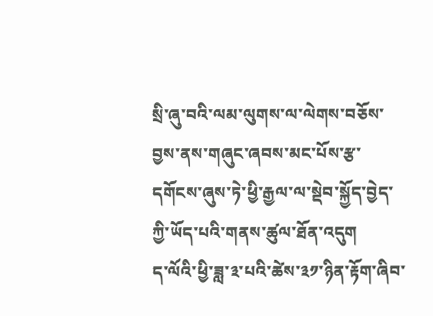སྲི་ཞུ་བའི་ལམ་ལུགས་ལ་ལེགས་བཅོས་བྱས་ནས་གཞུང་ཞབས་མང་པོས་རྩ་དགོངས་ཞུས་ཏེ་ཕྱི་རྒྱལ་ལ་སྡེབ་སྐྱོད་བྱེད་ཀྱི་ཡོད་པའི་གནས་ཚུལ་ཐོན་འདུག
ད་ལོའི་ཕྱི་ཟླ་༣་པའི་ཚེས་༣༡་ཉིན་རྟོག་ཞིབ་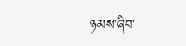ཉམས་ཞིབ་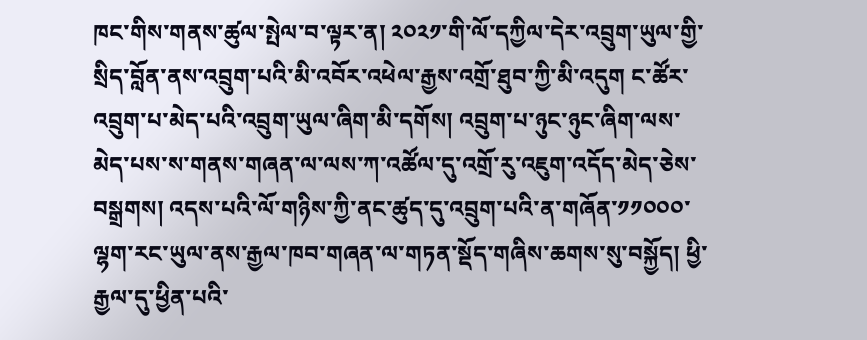ཁང་གིས་གནས་ཚུལ་སྤེལ་བ་ལྟར་ན། ༢༠༢༡་གི་ལོ་དཀྱིལ་དེར་འབྲུག་ཡུལ་གྱི་སྲིད་བློན་ནས་འབྲུག་པའི་མི་འབོར་འཕེལ་རྒྱས་འགྲོ་ཐུབ་ཀྱི་མི་འདུག ང་ཚོར་འབྲུག་པ་མེད་པའི་འབྲུག་ཡུལ་ཞིག་མི་དགོས། འབྲུག་པ་ཉུང་ཉུང་ཞིག་ལས་མེད་པས་ས་གནས་གཞན་ལ་ལས་ཀ་འཚོལ་དུ་འགྲོ་རུ་འཇུག་འདོད་མེད་ཅེས་བསྒྲགས། འདས་པའི་ལོ་གཉིས་ཀྱི་ནང་ཚུད་དུ་འབྲུག་པའི་ན་གཞོན་༡༡༠༠༠་ལྷག་རང་ཡུལ་ནས་རྒྱལ་ཁབ་གཞན་ལ་གཏན་སྡོད་གཞིས་ཆགས་སུ་བསྐྱོད། ཕྱི་རྒྱལ་དུ་ཕྱིན་པའི་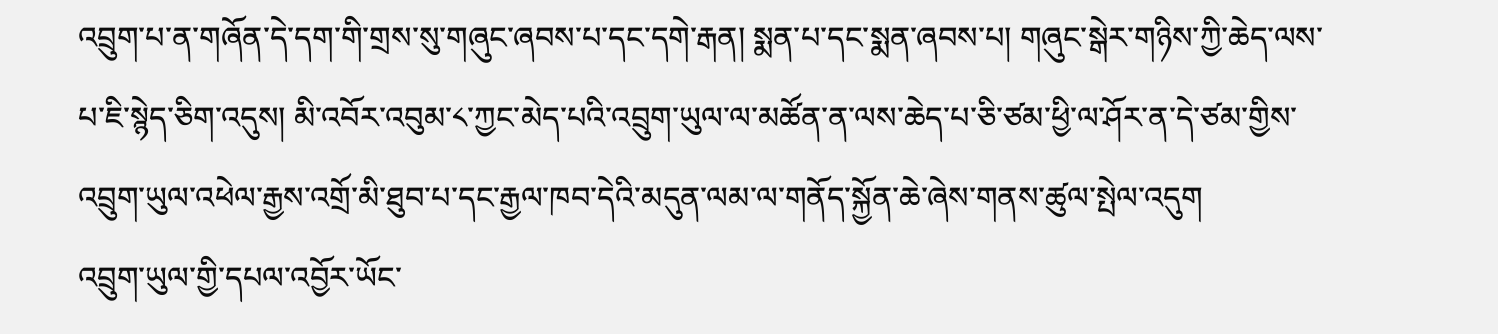འབྲུག་པ་ན་གཞོན་དེ་དག་གི་གྲས་སུ་གཞུང་ཞབས་པ་དང་དགེ་རྒན། སྨན་པ་དང་སྨན་ཞབས་པ། གཞུང་སྒེར་གཉིས་ཀྱི་ཆེད་ལས་པ་ཇི་སྙེད་ཅིག་འདུས། མི་འབོར་འབུམ་༨་ཀྱང་མེད་པའི་འབྲུག་ཡུལ་ལ་མཚོན་ན་ལས་ཆེད་པ་ཅི་ཙམ་ཕྱི་ལ་ཤོར་ན་དེ་ཙམ་གྱིས་འབྲུག་ཡུལ་འཕེལ་རྒྱས་འགྲོ་མི་ཐུབ་པ་དང་རྒྱལ་ཁབ་དེའི་མདུན་ལམ་ལ་གནོད་སྐྱོན་ཆེ་ཞེས་གནས་ཚུལ་སྤེལ་འདུག
འབྲུག་ཡུལ་གྱི་དཔལ་འབྱོར་ཡོང་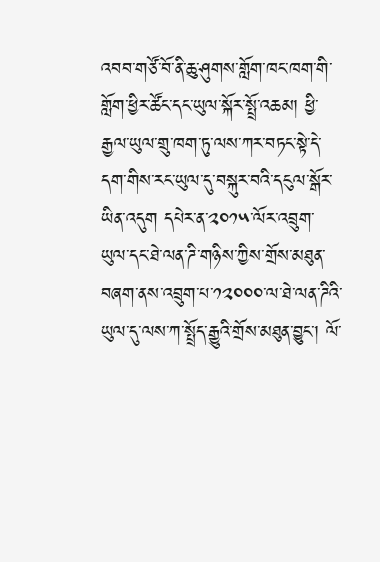འབབ་གཙོ་བོ་ནི་ཆུ་ཤུགས་གློག་ཁང་ཁག་གི་གློག་ཕྱིར་ཚོང་དང་ཡུལ་སྐོར་སྤྲོ་འཆམ། ཕྱི་རྒྱལ་ཡུལ་གྲུ་ཁག་ཏུ་ལས་ཀར་བཏང་སྟེ་དེ་དག་གིས་རང་ཡུལ་དུ་བསྐུར་བའི་དངུལ་སྒོར་ཡིན་འདུག དཔེར་ན་༢༠༡༥་ལོར་འབྲུག་ཡུལ་དང་ཐེ་ལན་ཌི་གཉིས་ཀྱིས་གྲོས་མཐུན་བཞག་ནས་འབྲུག་པ་༡༢༠༠༠་ལ་ཐེ་ལན་ཌིའི་ཡུལ་དུ་ལས་ཀ་སྤྲོད་རྒྱུའི་གྲོས་མཐུན་བྱུང་། ལོ་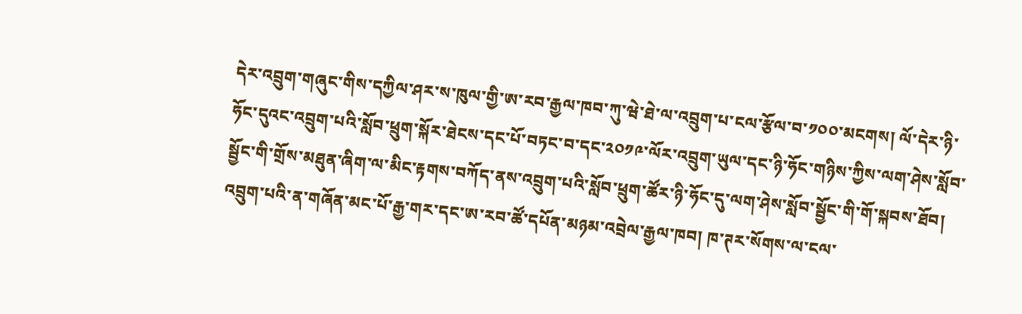དེར་འབྲུག་གཞུང་གིས་དཀྱིལ་ཤར་ས་ཁུལ་གྱི་ཨ་རབ་རྒྱལ་ཁབ་ཀུ་ཝེ་ཐེ་ལ་འབྲུག་པ་ངལ་རྩོལ་བ་༡༠༠་མངགས། ལོ་དེར་ཉི་ཧོང་དུའང་འབྲུག་པའི་སློབ་ཕྲུག་སྐོར་ཐེངས་དང་པོ་བཏང་བ་དང་༢༠༡༩་ལོར་འབྲུག་ཡུལ་དང་ཉི་ཧོང་གཉིས་ཀྱིས་ལག་ཤེས་སློབ་སྦྱོང་གི་གྲོས་མཐུན་ཞིག་ལ་མིང་རྟགས་བཀོད་ནས་འབྲུག་པའི་སློབ་ཕྲུག་ཚོར་ཉི་ཧོང་དུ་ལག་ཤེས་སློབ་སྦྱོང་གི་གོ་སྐབས་ཐོབ། འབྲུག་པའི་ན་གཞོན་མང་པོ་རྒྱ་གར་དང་ཨ་རབ་ཚོ་དཔོན་མཉམ་འབྲེལ་རྒྱལ་ཁབ། ཁ་ཊར་སོགས་ལ་ངལ་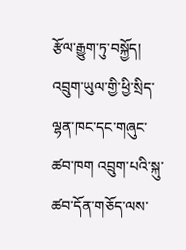རྩོལ་རྒྱུག་ཏུ་བསྐྱོད། འབྲུག་ཡུལ་གྱི་ཕྱི་སྲིད་ལྷན་ཁང་དང་གཞུང་ཚབ་ཁག འབྲུག་པའི་སྐུ་ཚབ་དོན་གཅོད་ལས་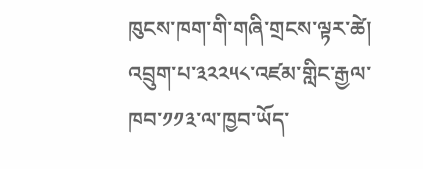ཁུངས་ཁག་གི་གཞི་གྲངས་ལྟར་ཚེ། འབྲུག་པ་༣༢༢༥༨་འཛམ་གླིང་རྒྱལ་ཁབ་༡༡༣་ལ་ཁྱབ་ཡོད་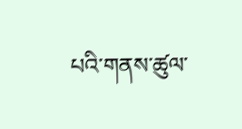པའི་གནས་ཚུལ་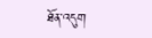ཐོན་འདུག